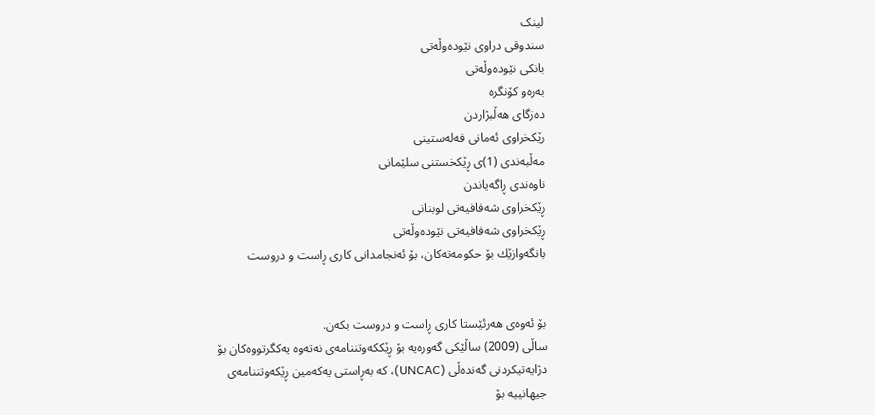لینک
سندوقی‌ دراوی‌ نێوده‌وڵه‌تی‌
بانكی‌ نێوده‌وڵه‌تی‌
به‌ره‌و كۆنگره‌
ده‌زگای‌ هه‌ڵبژاردن
رێكخراوی‌ ئه‌مانی‌ فه‌له‌ستینی‌
مه‌ڵبه‌ندی‌ (1)ی‌ ڕێكخستنی‌ سلێمانی‌
ناوه‌ندی‌ ڕاگه‌یاندن
ڕێكخراوی‌ شه‌فافیه‌تی‌ لوبنانی‌
ڕێكخراوی‌ شه‌فافیه‌تی‌ نێوده‌وڵه‌تی‌
بانگه‌وازێك بۆ حكومه‌ته‌كان، بۆ ئه‌نجامدانی‌ كاری‌ ڕاست و دروست


بۆ ئه‌وه‌ی‌ هه‌رئێستا كاری‌ ڕاست و دروست بكه‌ن.
ساڵی‌ (2009) ساڵێكی‌ گه‌وره‌یه‌ بۆ ڕێككه‌وتننامه‌ی‌ نه‌ته‌وه یه‌كگرتووه‌كان بۆ دژایه‌تیكردنی‌ گه‌نده‌ڵی‌ (UNCAC)، كه‌ به‌ڕاستی‌ یه‌كه‌مین ڕێكه‌وتننامه‌ی‌ جیهانییه‌ بۆ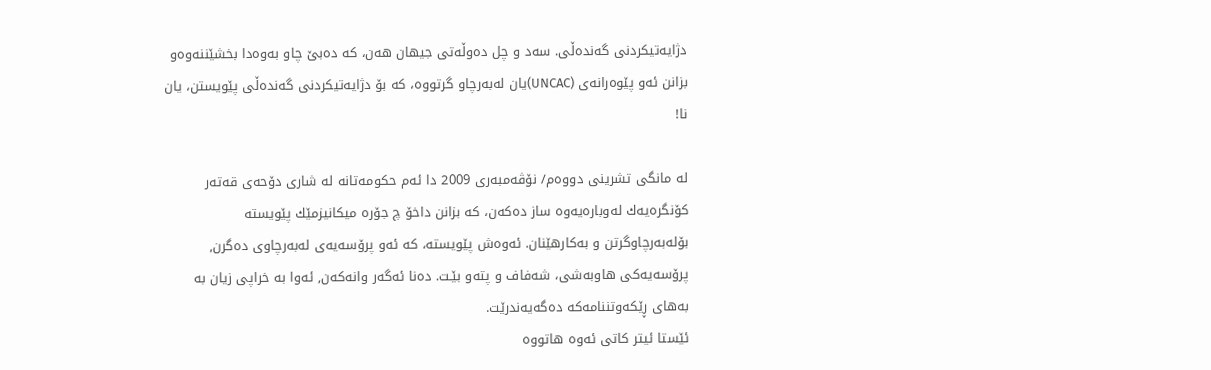دژایه‌تیكردنی‌ گه‌نده‌ڵی‌. سه‌د و چل ده‌وڵه‌تی‌ جیهان هه‌ن، كه‌ ده‌بێ‌ چاو به‌وه‌دا بخشێننه‌وه‌و بزانن ئه‌و پێوه‌رانه‌ی‌ (UNCAC)یان له‌به‌رچاو گرتووه‌، كه‌ بۆ دژایه‌تیكردنی‌ گه‌نده‌ڵی‌ پێویستن، یان نا!

له ‌مانگی‌ تشرینی‌ دووه‌م/ نۆڤه‌مبه‌ری‌ 2009 دا ئه‌م حكومه‌تانه‌ له‌ شاری‌ دۆحه‌ی‌ قه‌ته‌ر كۆنگره‌یه‌ك له‌وباره‌یه‌وه‌ ساز ده‌كه‌ن، كه‌ بزانن داخۆ چ جۆره‌ میكانیزمێك پێویسته‌ بۆله‌به‌رچاوگرتن و به‌كارهێنان. ئه‌وه‌ش پێویسته‌، كه‌ ئه‌و پرۆسه‌یه‌ی‌ له‌به‌رچاوی‌ ده‌گرن, پرۆسه‌یه‌كی‌ هاوبه‌شی‌، شه‌فاف و پته‌و بێـت. ده‌نا ئه‌گه‌ر وانه‌كه‌ن, ئه‌وا به‌ خراپی‌ زیان به‌ به‌های‌ ڕێكه‌وتننامه‌كه‌ ده‌گه‌یه‌ندرێت.
ئێستا ئیتر كاتی‌ ئه‌وه‌ هاتووه‌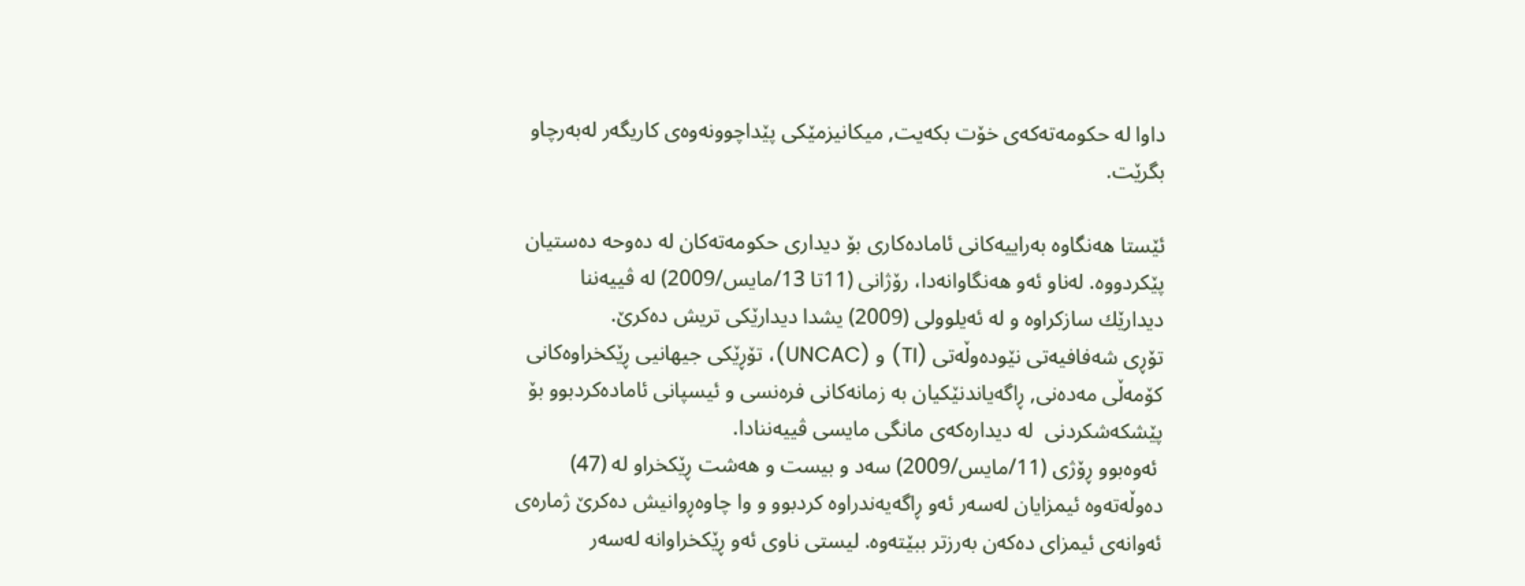داوا له‌ حكومه‌ته‌كه‌ی‌ خۆت بكه‌یت, میكانیزمێكی‌ پێداچوونه‌وه‌ی‌ كاریگه‌ر له‌به‌رچاو بگرێت.

ئێستا هه‌نگاوه‌ به‌راییه‌كانی‌ ئاماده‌كاری‌ بۆ دیداری‌ حكومه‌ته‌كان له‌ ده‌وحه‌ ده‌ستیان پێكردووه‌. له‌ناو ئه‌و هه‌نگاوانه‌دا، رۆژانی‌ (11تا 13/مایس/2009) له‌ ڤییه‌ننا دیدارێك سازكراوه‌ و له‌ ئه‌یلوولی‌ (2009) یشدا دیدارێكی‌ تریش ده‌كرێ‌.
تۆڕی‌ شه‌فافیه‌تی‌ نێوده‌وڵه‌تی‌ (TI) و (UNCAC)، تۆڕێكی‌ جیهانیی‌ ڕێكخراوه‌كانی‌ كۆمه‌ڵی‌ مه‌ده‌نی‌, ڕاگه‌یاندنێكیان به‌ زمانه‌كانی‌ فره‌نسی‌ و ئیسپانی‌ ئاماده‌كردبوو بۆ پێشكه‌شكردنی‌  له‌ دیداره‌كه‌ی‌ مانگی‌ مایسی‌ ڤییه‌ننادا.
 ئه‌وه‌بوو ڕۆژی‌ (11/مایس/2009) سه‌د و بیست و هه‌شت ڕێكخراو له‌ (47) ده‌وڵه‌ته‌وه‌ ئیمزایان له‌سه‌ر ئه‌و ڕاگه‌یه‌ندراوه‌ كردبوو و وا چاوه‌ڕوانیش ده‌كرێ‌ ژماره‌ی‌ ئه‌وانه‌ی‌ ئیمزای‌ ده‌كه‌ن به‌رزتر ببێته‌وه‌. لیستی‌ ناوی‌ ئه‌و ڕێكخراوانه‌ له‌سه‌ر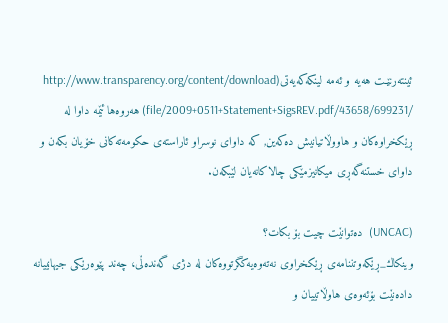ئینته‌رنێـت هه‌یه‌ و ئه‌مه‌ لینكه‌كه‌یه‌تی‌(http://www.transparency.org/content/download
/43658/699231/file/2009+0511+Statement+SigsREV.pdf) هه‌روه‌ها ئێمه‌ داوا له‌ ڕێكخراوه‌كان و هاووڵاتیانیش ده‌كه‌ین, كه‌ داوای‌ نوسراو ئاراسته‌ی‌ حكومه‌ته‌كانی‌ خۆیان بكه‌ن و داوای‌ خستنه‌گه‌ڕی‌ میكانیزمێكی‌ چالاكانه‌یان لێبكه‌ن.

(UNCAC)  ده‌توانێت چیت بۆ بكات؟
وینكاك_ڕێكه‌وتننامه‌ی‌ ڕێكخراوی‌ نه‌ته‌وه‌یه‌كگرتووه‌كان له‌ دژی‌ گه‌نده‌ڵی‌، چه‌ند پێوه‌رێكی‌ جیهانییانه‌ داده‌نێت بۆئه‌وه‌ی‌ هاوڵاتییان و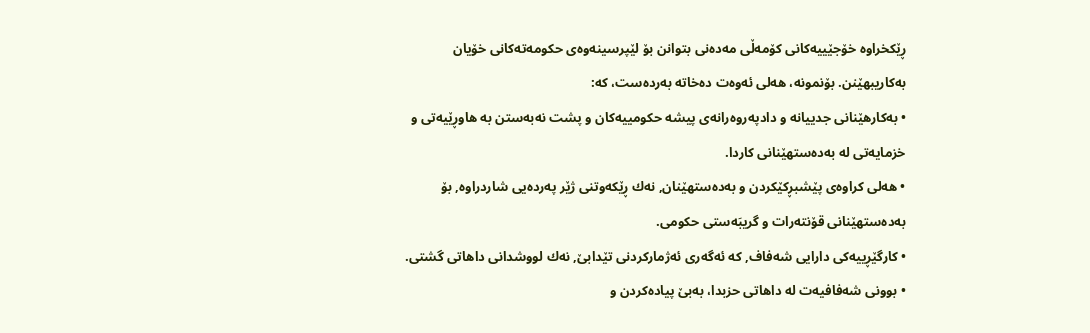ڕێكخراوه‌ خۆجێییه‌كانی‌ كۆمه‌ڵی‌ مه‌ده‌نی‌ بتوانن بۆ لێپرسینه‌وه‌ی‌ حكومه‌ته‌كانی‌ خۆیان به‌كاریبهێنن. بۆنمونه‌، هه‌لی‌ ئه‌وه‌ت ده‌خاته‌ به‌رده‌ست، كه‌:
• به‌كارهێنانی‌ جدییانه‌ و دادپه‌روه‌رانه‌ی‌ پیشه‌ حكومییه‌كان و پشت نه‌به‌ستن به‌ هاوڕێیه‌تی‌ و خزمایه‌تی‌ له‌ به‌ده‌ستهێنانی‌ كاردا.
• هه‌لی‌ كراوه‌ی‌ پێشبڕكێكردن و به‌ده‌ستهێنان, نه‌ك ڕێكه‌وتنی‌ ژێر په‌رده‌یی‌ شاردراوه‌, بۆ به‌ده‌ستهێنانی‌ قۆنته‌رات و گریبَه‌ستی‌ حكومی‌.
• كارگێڕییه‌كی‌ دارایی‌ شه‌فاف, كه‌ ئه‌گه‌ری‌ ئه‌ژماركردنی‌ تێدابێ‌, نه‌ك لووشدانی‌ داهاتی‌ گشتی‌.
• بوونی‌ شه‌فافیه‌ت له‌ داهاتی‌ حزبدا، به‌بێ‌ پیاده‌كردن و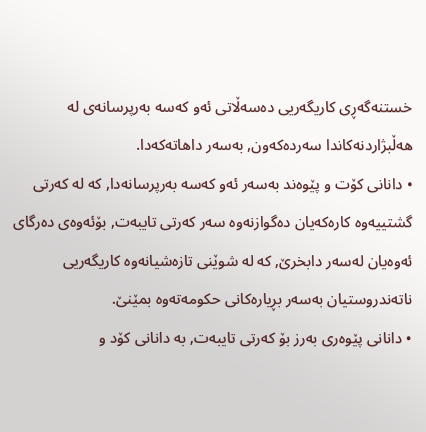خستنه‌گه‌ڕی‌ كاریگه‌ریی‌ ده‌سه‌ڵاتی‌ ئه‌و كه‌سه‌ به‌رپرسانه‌ی‌ له‌ هه‌ڵبژاردنه‌كاندا سه‌رده‌كه‌ون, به‌سه‌ر داهاته‌كه‌دا.
• دانانی‌ كۆت و پێوه‌ند به‌سه‌ر ئه‌و كه‌سه‌ به‌رپرسانه‌دا, كه‌ له‌ كه‌رتی‌ گشتییه‌وه‌ كاره‌كه‌یان ده‌گوازنه‌وه‌ سه‌ر كه‌رتی‌ تایبه‌ت, بۆئه‌وه‌ی‌ ده‌رگای‌ ئه‌وه‌یان له‌سه‌ر دابخرێ‌, كه‌ له‌ شوێنی‌ تازه‌شیانه‌وه‌ كاریگه‌ریی‌ ناته‌ندروستیان به‌سه‌ر بڕیاره‌كانی‌ حكومه‌ته‌وه‌ بمێنێ‌.
• دانانی‌ پێوه‌ری‌ به‌رز بۆ كه‌رتی‌ تایبه‌ت, به‌ دانانی‌ كۆد و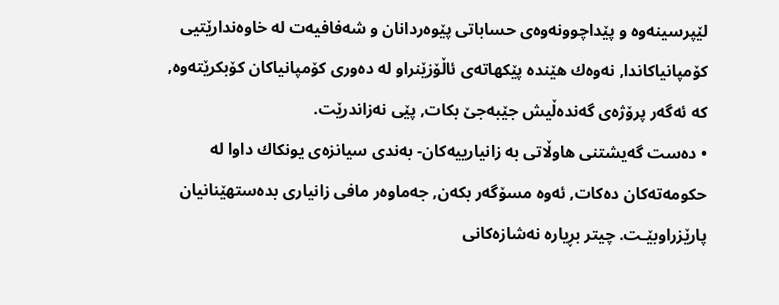لێپرسینه‌وه‌ و پێداچوونه‌وه‌ی‌ حساباتی‌ پێوه‌ردانان و شه‌فافیه‌ت له‌ خاوه‌ندارێتیی‌ كۆمپانیاكاندا, نه‌وه‌ك هێنده‌ پێكهاته‌ی‌ ئاڵۆزێنراو له‌ ده‌وری‌ كۆمپانیاكان كۆبكرێته‌وه‌, كه‌ ئه‌گه‌ر پرۆژه‌ی‌ گه‌نده‌ڵیش جێبه‌جێ‌ بكات, پێی نه‌زاندرێت.
• ده‌ست گه‌یشتنی‌ هاوڵاتی‌ به‌ زانیارییه‌كان- به‌ندی‌ سیانزه‌ی‌ یونكاك داوا له‌ حكومه‌ته‌كان ده‌كات, ئه‌وه‌ مسۆگه‌ر بكه‌ن, جه‌ماوه‌ر مافی‌ زانیاری‌ بده‌ستهێنانیان پارێزراوبێـت. چیتر بڕیاره‌ نه‌شازه‌كانی‌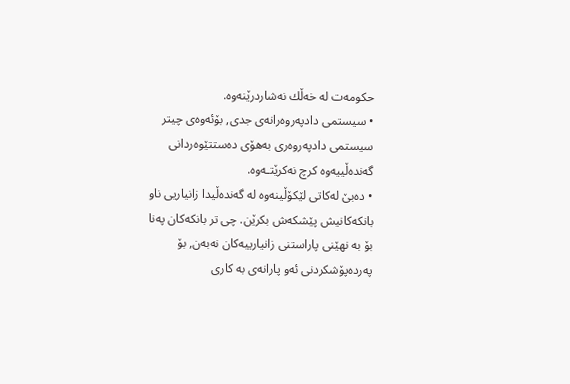حكومه‌ت له‌ خه‌ڵك نه‌شاردرێنه‌وه‌.
• سیستمی‌ دادپه‌روه‌رانه‌ی‌ جدی‌, بۆئه‌وه‌ی‌ چیتر سیستمی‌ دادپه‌روه‌ری‌ به‌هۆی‌ ده‌ستتێوه‌ردانی‌ گه‌نده‌ڵییه‌وه‌ كرچ نه‌كرێتـه‌وه‌.
• ده‌بێ‌ له‌كاتی‌ لێكۆڵینه‌وه‌ له‌ گه‌نده‌ڵیدا زانیاریی‌ ناو بانكه‌كانیش پێشكه‌ش بكرێن. چی‌ تر بانكه‌كان په‌نا بۆ به‌ نهێنی‌ پاراستنی‌ زانیارییه‌كان نه‌به‌ن, بۆ په‌رده‌پۆشكردنی‌ ئه‌و پارانه‌ی‌ به‌ كاری‌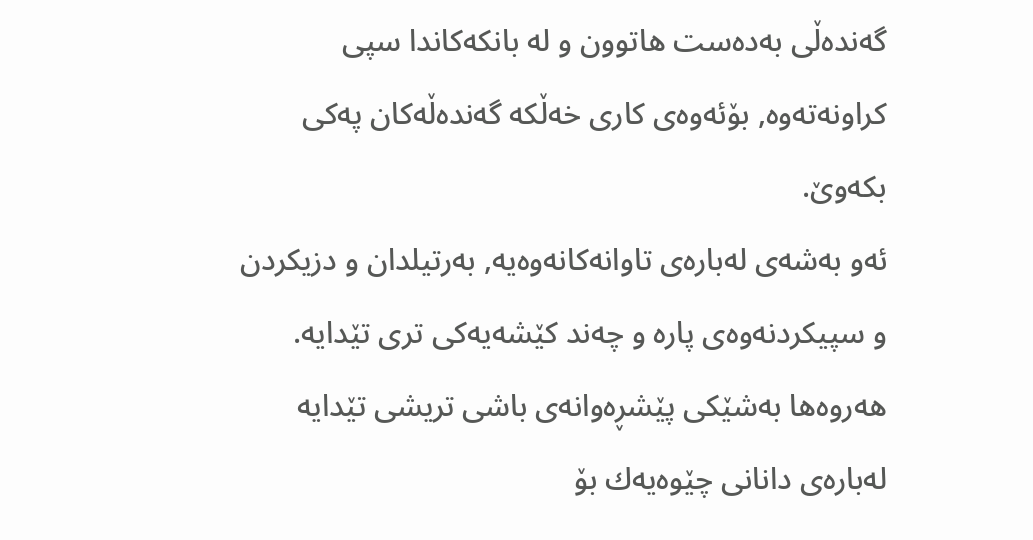گه‌نده‌ڵی‌ به‌ده‌ست هاتوون و له‌ بانكه‌كاندا سپی كراونه‌ته‌وه‌, بۆئه‌وه‌ی‌ كاری‌ خه‌ڵكه‌ گه‌نده‌ڵه‌كان په‌كی بكه‌وێ‌.
ئه‌و به‌شه‌ی‌ له‌باره‌ی‌ تاوانه‌كانه‌وه‌یه‌, به‌رتیلدان و دزیكردن و سپیكردنه‌وه‌ی‌ پاره‌ و چه‌ند كێشه‌یه‌كی‌ تری تێدایه‌. هه‌روه‌ها به‌شێكی پێشڕه‌وانه‌ی‌ باشی‌ تریشی‌ تێدایه‌ له‌باره‌ی‌ دانانی‌ چێوه‌یه‌ك بۆ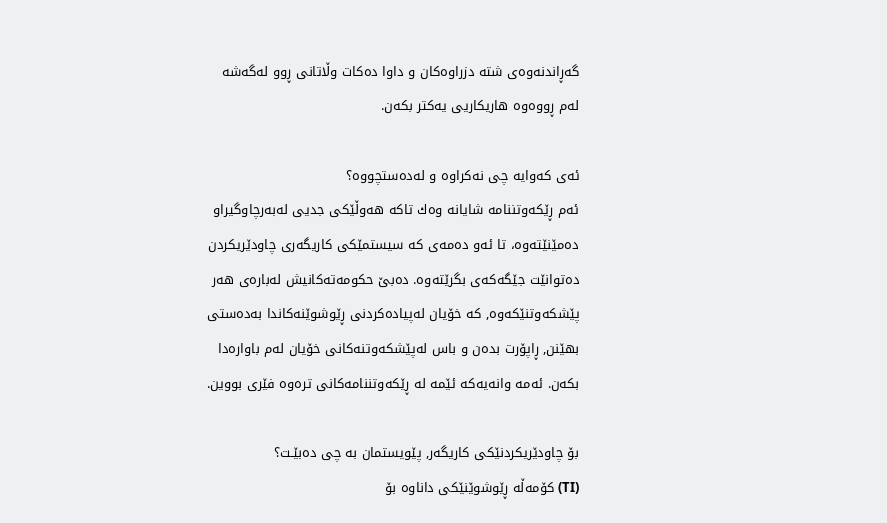گه‌ڕاندنه‌وه‌ی‌ شته‌ دزراوه‌كان و داوا ده‌كات وڵاتانی‌ ڕوو له‌گه‌شه‌ له‌م ڕووه‌وه‌ هاریكاریی‌ یه‌كتر بكه‌ن.

ئه‌ی‌ كه‌وایه‌ چی نه‌كراوه‌ و له‌ده‌ستچووه‌؟
ئه‌م ڕێكه‌وتننامه‌ شایانه‌ وه‌ك تاكه‌ هه‌وڵێكی‌ جدیی‌ له‌به‌رچاوگیراو ده‌مێنێته‌وه‌، تا ئه‌و ده‌مه‌ی‌ كه‌ سیستمێكی‌ كاریگه‌ری‌ چاودێریكردن ده‌توانێت جێگه‌كه‌ی‌ بگرێته‌وه‌. ده‌بێ‌ حكومه‌ته‌كانیش له‌باره‌ی‌ هه‌ر پێشكه‌وتنێكه‌وه‌, كه‌ خۆیان له‌پیاده‌كردنی‌ ڕێوشوێنه‌كاندا به‌ده‌ستی‌ بهێنن, ڕاپۆرت بده‌ن و باس له‌پێشكه‌وتنه‌كانی‌ خۆیان له‌م باواره‌دا بكه‌ن. ئه‌مه‌ وانه‌یه‌كه‌ ئێمه‌ له‌ ڕێكه‌وتننامه‌كانی‌ تره‌وه‌ فێری‌ بووین.

بۆ چاودێریكردنێكی‌ كاریگه‌ر, پێویستمان به‌ چی‌ ده‌بێـت؟
(TI) كۆمه‌ڵه‌ ڕێوشوێنێكی‌ داناوه‌ بۆ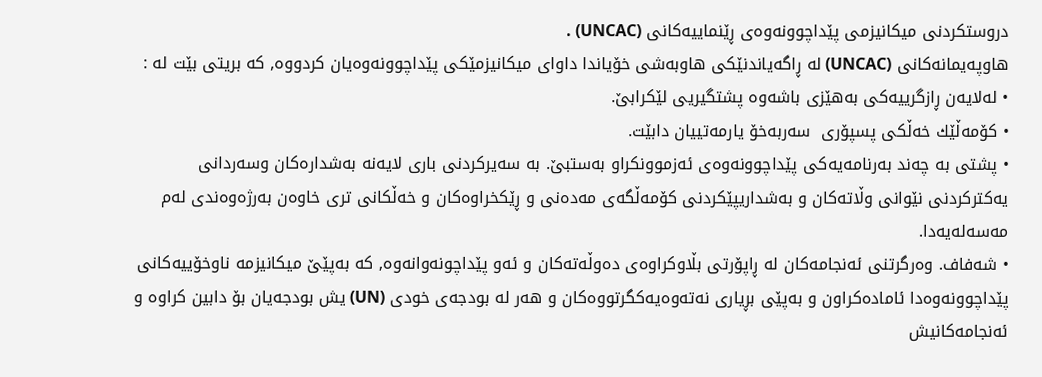دروستكردنی‌ میكانیزمی‌ پێداچوونه‌وه‌ی‌ ڕێنماییه‌كانی‌ (UNCAC) .
هاوپه‌یمانه‌كانی‌ (UNCAC) له‌ ڕاگه‌یاندنێكی‌ هاوبه‌شی‌ خۆیاندا داوای‌ میكانیزمێكی‌ پێداچوونه‌وه‌یان كردووه‌, كه‌ بریتی‌ بێت له‌ :
• له‌لایه‌ن ڕازگرییه‌كی‌ به‌هێزی‌ باشه‌وه‌ پشتگیریی‌ لێكرابێ‌.
• كۆمه‌ڵێك خه‌ڵكی‌ پسپۆری‌  سه‌ربه‌خۆ یارمه‌تییان دابێت.
• پشتی‌ به‌ چه‌ند به‌رنامه‌یه‌كی‌ پێداچوونه‌وه‌ی‌ ئه‌زموونكراو به‌ستبێ‌. به‌ سه‌یركردنی‌ باری‌ لایه‌نه‌ به‌شداره‌كان وسه‌ردانی یه‌كتركردنی‌ نێوانی‌ وڵاته‌كان و به‌شداریپێكردنی‌ كۆمه‌ڵگه‌ی‌ مه‌ده‌نی‌ و ڕێكخراوه‌كان و خه‌ڵكانی‌ تری‌ خاوه‌ن به‌رژه‌وه‌ندی‌ له‌م مه‌سه‌له‌یه‌دا.
• شه‌فاف. وه‌رگرتنی‌ ئه‌نجامه‌كان له‌ ڕاپۆرتی‌ بڵاوكراوه‌ی‌ ده‌وڵه‌ته‌كان و ئه‌و پێداچونه‌وانه‌وه‌, كه‌ به‌پێێ‌ میكانیزمه‌ ناوخۆییه‌كانی‌ پێداچوونه‌وه‌دا ئاماده‌كراون و به‌پێی‌ بڕیاری‌ نه‌ته‌وه‌یه‌كگرتووه‌كان و هه‌ر له‌ بودجه‌ی‌ خودی‌ (UN) یش بودجه‌یان بۆ دابین كراوه‌ و ئه‌نجامه‌كانیش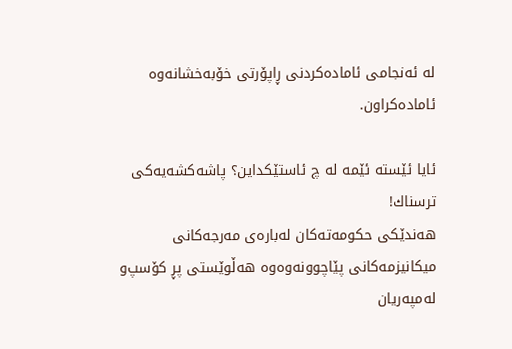له‌ ئه‌نجامی‌ ئاماده‌كردنی‌ ڕاپۆرتی‌ خۆبه‌خشانه‌وه‌ ئاماده‌كراون.

ئایا ئێسته‌ ئێمه‌ له‌ چ ئاستێكداین؟ پاشه‌كشه‌یه‌كی‌ ترسناك!
هه‌ندێكی‌ حكومه‌ته‌كان له‌باره‌ی‌ مه‌رجه‌كانی‌ میكانیزمه‌كانی‌ پێاچوونه‌وه‌وه‌ هه‌ڵوێستی‌ پڕ كۆسپ‌و له‌مپه‌ریان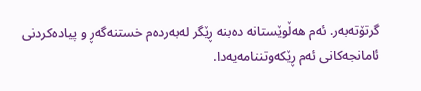گرتۆته‌به‌ر. ئه‌م هه‌ڵوێستانه‌ ده‌بنه‌ ڕێگر له‌به‌رده‌م خستنه‌گه‌ڕ و پیاده‌كردنی‌ ئامانجه‌كانی‌ ئه‌م ڕێكه‌وتننامه‌یه‌دا.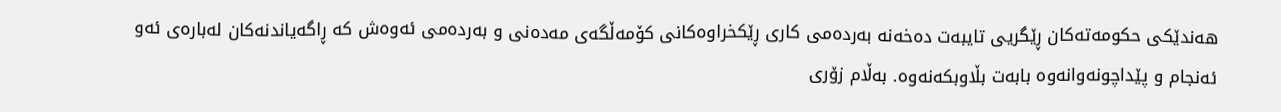هه‌ندێكی‌ حكومه‌ته‌كان ڕێگریی‌ تایبه‌ت ده‌خه‌نه‌ به‌رده‌می‌ كاری‌ ڕێكخراوه‌كانی‌ كۆمه‌ڵگه‌ی‌ مه‌ده‌نی‌ و به‌رده‌می‌ ئه‌وه‌ش كه‌ ڕاگه‌یاندنه‌كان له‌باره‌ی‌ ئه‌و ئه‌نجام و پێداچونه‌وانه‌وه‌ بابه‌ت بڵاوبكه‌نه‌وه‌. به‌ڵام زۆری‌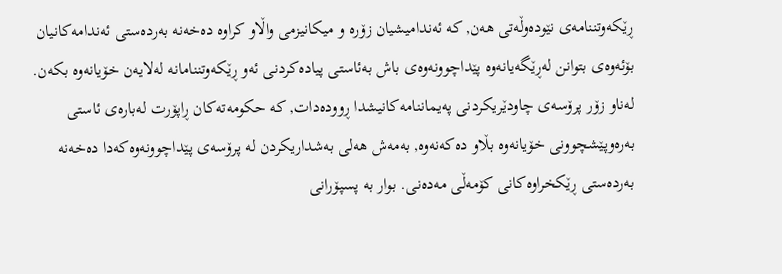ڕێكه‌وتننامه‌ی‌ نێوده‌وڵه‌تی‌ هه‌ن, كه‌ ئه‌ندامیشیان زۆره‌ و میكانیزمی‌ واڵاو كراوه‌ ده‌خه‌نه‌ به‌رده‌ستی‌ ئه‌ندامه‌كانیان بۆئه‌وه‌ی‌ بتوانن له‌ڕێگه‌یانه‌وه‌ پێداچوونه‌وه‌ی‌ باش به‌ئاستی‌ پیاده‌كردنی‌ ئه‌و ڕێكه‌وتننامانه‌ له‌لایه‌ن خۆیانه‌وه‌ بكه‌ن. له‌ناو زۆر پرۆسه‌ی‌ چاودێریكردنی‌ په‌یماننامه‌كانیشدا ڕووده‌دات, كه‌ حكومه‌ته‌كان ڕاپۆرت له‌باره‌ی‌ ئاستی‌ به‌ره‌وپێشچوونی‌ خۆیانه‌وه‌ بڵاو ده‌كه‌نه‌وه‌, به‌مه‌ش هه‌لی‌ به‌شداریكردن له‌ پرۆسه‌ی‌ پێداچوونه‌وه‌كه‌دا ده‌خه‌نه‌ به‌رده‌ستی‌ ڕێكخراوه‌كانی‌ كۆمه‌ڵی‌ مه‌ده‌نی‌. بوار به‌ پسپۆرانی‌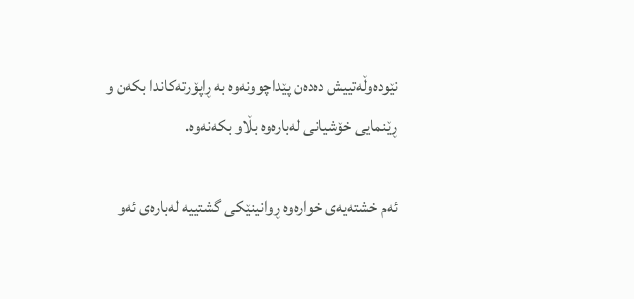نێوده‌وڵه‌تییش ده‌ده‌ن پێداچوونه‌وه‌ به‌ ڕاپۆرته‌كاندا بكه‌ن و ڕێنمایی‌ خۆشیانی‌ له‌باره‌وه‌ بڵاو بكه‌نه‌وه‌.

ئه‌م خشته‌یه‌ی‌ خواره‌وه‌ ڕوانینێكی‌ گشتییه‌ له‌باره‌ی‌ ئه‌و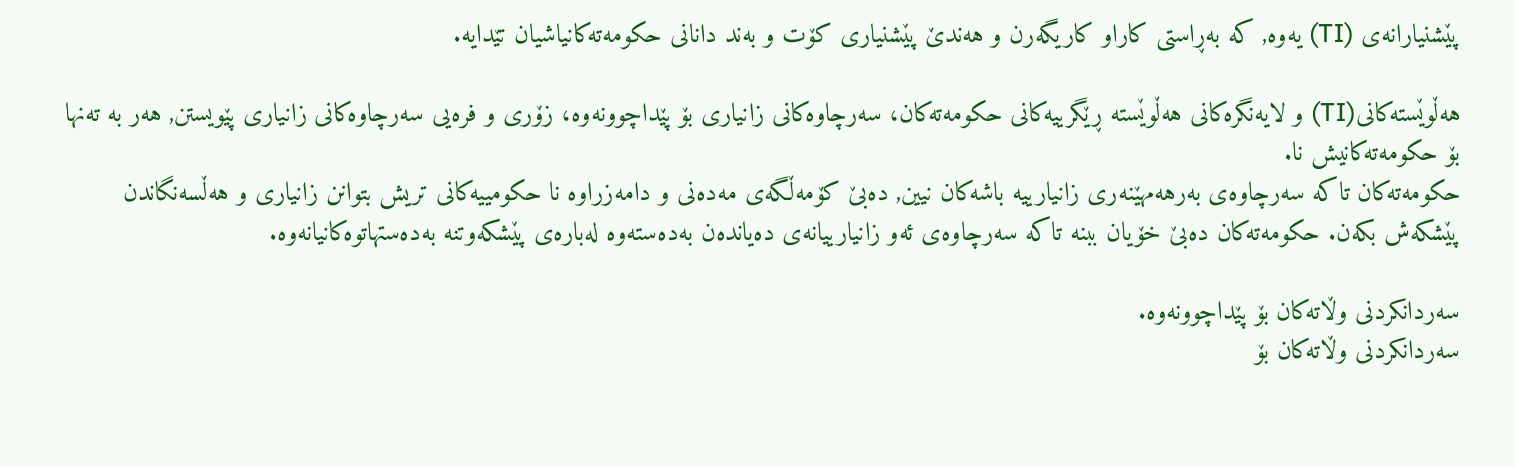پێشنیارانه‌ی‌ (TI) یه‌وه‌, كه‌ به‌ڕاستی‌ كاراو كاریگه‌رن و هه‌ندێ‌ پێشنیاری‌ كۆت و به‌ند دانانی‌ حكومه‌ته‌كانیاشیان تێدایه‌.

هه‌ڵوێسته‌كانی‌(TI) و لایه‌نگره‌كانی‌ هه‌ڵوێسته‌ ڕێگرییه‌كانی‌ حكومه‌ته‌كان، سه‌رچاوه‌كانی‌ زانیاری‌ بۆ پێداچوونه‌وه،‌ زۆری‌ و فره‌یی‌ سه‌رچاوه‌كانی‌ زانیاری‌ پێویستن, هه‌ر به‌ ته‌نها بۆ حكومه‌ته‌كانیش نا.
حكومه‌ته‌كان تاكه‌ سه‌رچاوه‌ی‌ به‌رهه‌مهێنه‌ری‌ زانیارییه‌ باشه‌كان نیین, ده‌بێ‌ كۆمه‌ڵگه‌ی‌ مه‌ده‌نی‌ و دامه‌زراوه‌ نا حكومییه‌كانی‌ تریش بتوانن زانیاری‌ و هه‌ڵسه‌نگاندن پێشكه‌ش بكه‌ن. حكومه‌ته‌كان ده‌بێ‌ خۆیان ببنه‌ تاكه‌ سه‌رچاوه‌ی‌ ئه‌و زانیارییانه‌ی‌ ده‌یانده‌ن به‌ده‌سته‌وه‌ له‌باره‌ی‌ پێشكه‌وتنه‌ به‌ده‌ستهاتوه‌كانیانه‌وه‌.

سه‌ردانكردنی‌ وڵاته‌كان بۆ پێداچوونه‌وه‌.
سه‌ردانكردنی‌ وڵاته‌كان بۆ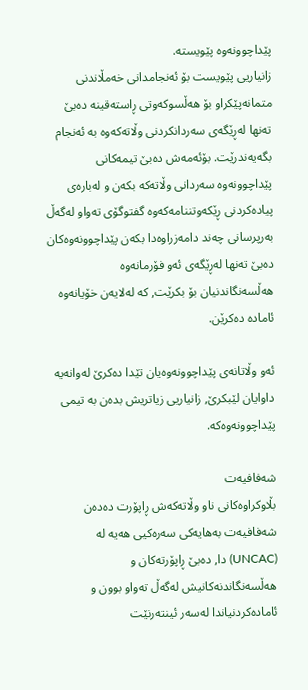پێداچوونه‌وه‌ پێویسته‌.
زانیاریی‌ پێویست بۆ ئه‌نجامدانی‌ خه‌مڵاندنی‌ متمانه‌پێكراو بۆ هه‌ڵسوكه‌وتی‌ ڕاسته‌قینه‌ ده‌بێ‌ ته‌نها له‌ڕێگه‌ی‌ سه‌ردانكردنی‌ وڵاته‌كه‌وه‌ به‌ ئه‌نجام بگه‌یه‌ندرێت. بۆئه‌مه‌ش ده‌بێ‌ تیمه‌كانی‌ پێداچوونه‌وه‌ سه‌ردانی‌ وڵاته‌كه‌ بكه‌ن و له‌باره‌ی‌ پیاده‌كردنی‌ ڕێكه‌وتننامه‌كه‌وه‌ گفتوگۆی‌ ته‌واو له‌گه‌ڵ به‌رپرسانی‌ چه‌ند دامه‌زراوه‌دا بكه‌ن پێداچوونه‌وه‌كان ده‌بێ‌ ته‌نها له‌ڕێگه‌ی‌ ئه‌و فۆرمانه‌وه‌ هه‌ڵسه‌نگاندنیان بۆ بكرێت, كه‌ له‌لایه‌ن خۆیانه‌وه‌ ئاماده‌ ده‌كرێن.

ئه‌و وڵاتانه‌ی‌ پێداچوونه‌وه‌یان تێدا ده‌كرێ‌ له‌وانه‌یه‌ داوایان لێبكرێ‌, زانیاریی‌ زیاتریش بده‌ن به‌ تیمی‌ پێداچوونه‌وه‌كه‌.

شه‌فافیه‌ت
بڵاوكراوه‌كانی‌ ناو وڵاته‌كه‌ش ڕاپۆرت ده‌ده‌ن
شه‌فافیه‌ت به‌هایه‌كی‌ سه‌ره‌كیی‌ هه‌یه‌ له‌ (UNCAC) دا, ده‌بێ‌ ڕاپۆرته‌كان و هه‌ڵسه‌نگاندنه‌كانیش له‌گه‌ڵ ته‌واو بوون و ئاماده‌كردنیاندا له‌سه‌ر ئینته‌رنێت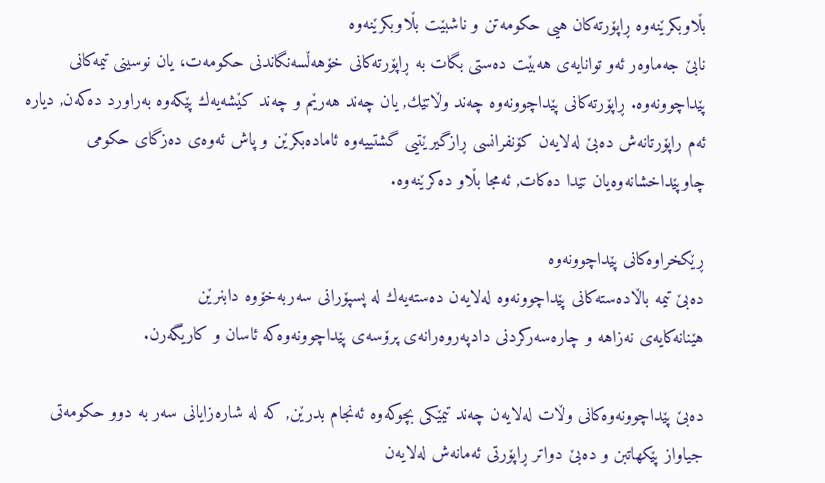بڵاوبكرێنه‌وه‌ ڕاپۆرته‌كان هیی‌ حكومه‌تن و ناشبێت بڵاوبكرێنه‌وه‌
نابێ‌ جه‌ماوه‌ر ئه‌و توانایه‌ی‌ هه‌بێت ده‌ستی‌ بگات به‌ ڕاپۆرته‌كانی‌ خۆهه‌ڵسه‌نگاندنی‌ حكومه‌ت، یان نوسینی‌ تیمه‌كانی‌ پێداچوونه‌وه‌. ڕاپۆرته‌كانی‌ پێداچوونه‌وه‌ چه‌ند وڵاتێك, یان چه‌ند هه‌رێم و چه‌ند كێشه‌یه‌ك پێكه‌وه‌ به‌راورد ده‌كه‌ن, دیاره‌ ئه‌م راپۆرتانه‌ش ده‌بێ‌ له‌لایه‌ن كۆنفرانسی‌ ڕازگیرێتیی‌ گشتییه‌وه‌ ئاماده‌بكرێن و پاش ئه‌وه‌ی‌ ده‌زگای‌ حكومی‌ چاوپێداخشانه‌وه‌یان تێدا ده‌كات, ئه‌مجا بڵاو ده‌كرێنه‌وه‌.

ڕێكخراوه‌كانی‌ پێداچوونه‌وه‌
ده‌بێ‌ تیمه‌ باڵاده‌سته‌كانی‌ پێداچوونه‌وه‌ له‌لایه‌ن ده‌سته‌یه‌ك له‌ پسپۆرانی‌ سه‌ربه‌خۆوه‌ دابنرێن
هێنانه‌كایه‌ی‌ نه‌زاهه‌ و چاره‌سه‌ركردنی‌ دادپه‌روه‌رانه‌ی‌ پرۆسه‌ی‌ پێداچوونه‌وه‌كه‌ ئاسان و كاریگه‌رن.

ده‌بێ‌ پێداچوونه‌وه‌كانی‌ وڵات له‌لایه‌ن چه‌ند تیمێكی‌ بچوكه‌وه‌ ئه‌نجام بدرێن, كه‌ له‌ شاره‌زایانی‌ سه‌ر به‌ دوو حكومه‌تی‌ جیاواز پێكهاتبن و ده‌بێ‌ دواتر ڕاپۆرتی‌ ئه‌مانه‌ش له‌لایه‌ن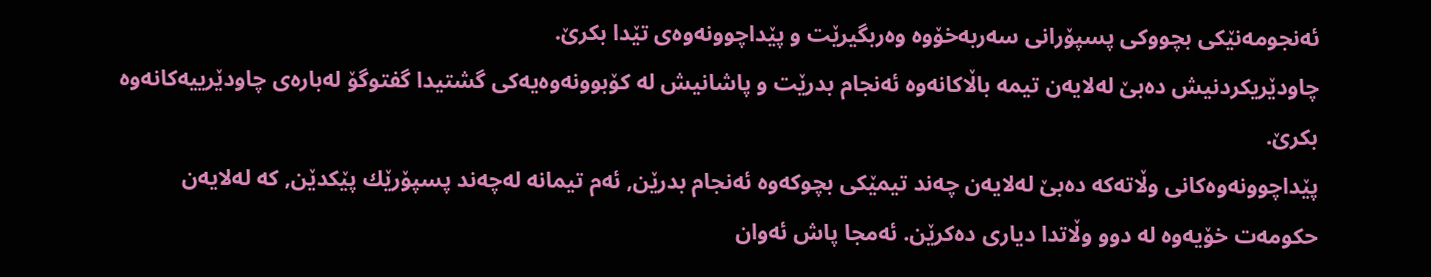ئه‌نجومه‌نێكی‌ بچووكی‌ پسپۆرانی‌ سه‌ربه‌خۆوه‌ وه‌ربگیرێت و پێداچوونه‌وه‌ی‌ تێدا بكرێ‌.
چاودێریكردنیش ده‌بێ‌ له‌لایه‌ن تیمه‌ باڵاكانه‌وه‌ ئه‌نجام بدرێت و پاشانیش له‌ كۆبوونه‌وه‌یه‌كی‌ گشتیدا گفتوگۆ له‌باره‌ی‌ چاودێرییه‌كانه‌وه‌ بكرێ‌.
پێداچوونه‌وه‌كانی‌ وڵاته‌كه‌ ده‌بێ‌ له‌لایه‌ن چه‌ند تیمێكی‌ بچوكه‌وه‌ ئه‌نجام بدرێن, ئه‌م تیمانه‌ له‌چه‌ند پسپۆرێك پێكدێن, كه‌ له‌لایه‌ن حكومه‌ت خۆیه‌وه‌ له‌ دوو وڵاتدا دیاری‌ ده‌كرێن. ئه‌مجا پاش ئه‌وان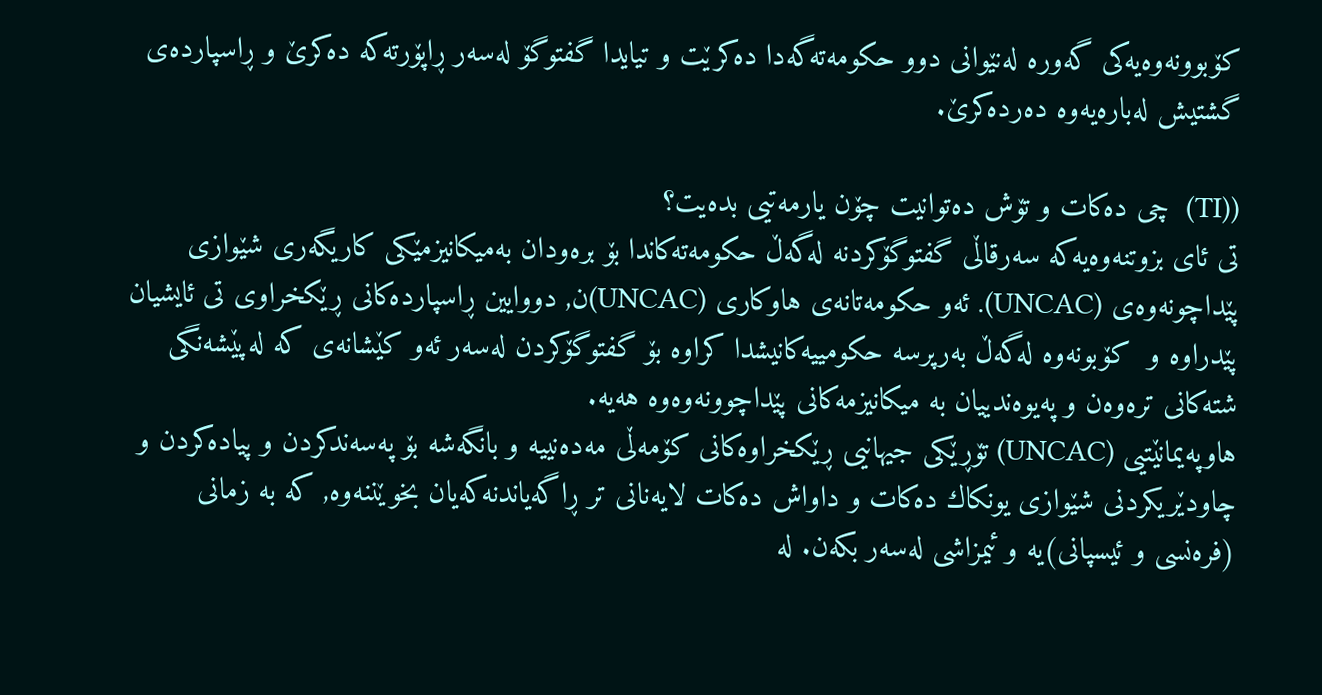كۆبوونه‌وه‌یه‌كی‌ گه‌وره‌ له‌نێوانی‌ دوو حكومه‌ته‌گه‌دا ده‌كرێت و تیایدا گفتوگۆ له‌سه‌ر ڕاپۆرته‌كه‌ ده‌كرێ‌ و ڕاسپارده‌ی‌ گشتیش له‌باره‌یه‌وه‌ ده‌رده‌كرێ‌.

((TI)  چی‌ ده‌كات و تۆش ده‌توانیت چۆن یارمه‌تیی‌ بده‌یت؟
تی‌ ئای‌ بزوتنه‌وه‌یه‌كه‌ سه‌رقاڵی‌ گفتوگۆكردنه‌ له‌گه‌ڵ حكومه‌ته‌كاندا بۆ بره‌ودان به‌میكانیزمێكی‌ كاریگه‌ری‌ شێوازی‌ پێداچونه‌وه‌ی‌ (UNCAC). ئه‌و حكومه‌تانه‌ی‌ هاوكاری‌ (UNCAC)ن, دووایین ڕاسپارده‌كانی‌ ڕێكخراوی‌ تی‌ ئایشیان پێدراوه‌ و  كۆبونه‌وه‌ له‌گه‌ڵ به‌رپرسه‌ حكومییه‌كانیشدا كراوه‌ بۆ گفتوگۆكردن له‌سه‌ر ئه‌و كێشانه‌ی‌ كه‌ له‌پێشه‌نگی‌ شته‌كانی‌ تره‌وه‌ن و په‌یوه‌ندییان به‌ میكانیزمه‌كانی‌ پێداچوونه‌وه‌وه‌ هه‌یه‌.
هاوپه‌یمانێتیی‌ (UNCAC) تۆڕێكی‌ جیهانیی‌ ڕێكخراوه‌كانی‌ كۆمه‌ڵی‌ مه‌ده‌نییه‌ و بانگه‌شه‌ بۆ په‌سه‌ندكردن و پیاده‌كردن و چاودێریكردنی‌ شێوازی‌ یونكاك ده‌كات و داواش ده‌كات لایه‌نانی‌ تر ڕاگه‌یاندنه‌كه‌یان بخوێننه‌وه‌, كه‌ به‌ زمانی‌ (فره‌نسی‌ و ئیسپانی)یه‌ و ئیمزاشی‌ له‌سه‌ر بكه‌ن. له‌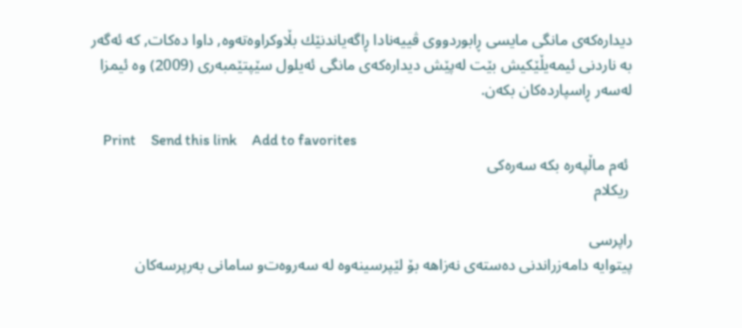دیداره‌كه‌ی‌ مانگی‌ مایسی‌ ڕابوردووی‌ ڤییه‌نادا ڕاگه‌یاندنێك بڵاوكراوه‌ته‌وه‌, داوا ده‌كات, كه‌ ئه‌گه‌ر به‌ ناردنی‌ ئیمه‌یڵێكیش بێت له‌پێش دیداره‌كه‌ی‌ مانگی‌ ئه‌یلول سێپتێمبه‌ری‌ (2009) وه‌ ئیمزا له‌سه‌ر ڕاسپارده‌كان بكه‌ن.

    Print     Send this link     Add to favorites
 ئه‌م ماڵپه‌ره‌ بکه‌ سه‌ره‌کی
 ریکلام

راپرسی
پیتوایه‌ دامه‌زراندنی‌ ده‌سته‌ی‌ نه‌زاهه ‌بۆ لێپرسینه‌وه‌ له‌ سه‌روه‌ت‌و سامانی‌ به‌رپرسه‌كان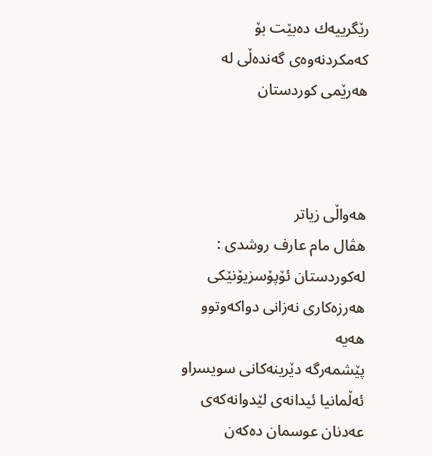رێگرییه‌ك ده‌بێت بۆ كه‌مكردنه‌وه‌ی‌ گه‌نده‌ڵی‌ له‌ هه‌رێمی‌ كوردستان



هه‌واڵی زیاتر
هڤال مام عارف روشدی : له‌كوردستان ئۆپۆسزیۆنێكی هه‌رزه‌كاری نه‌زانی دواكه‌وتوو هه‌یه‌
پێشمه‌رگه‌ دێرینه‌كانی سویسراو ئه‌ڵمانیا ئیدانه‌ی لێدوانه‌كه‌ی عه‌دنان عوسمان ده‌كه‌ن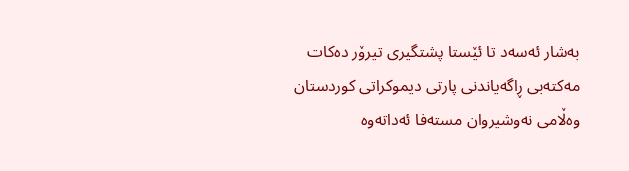به‌شار ئه‌سه‌د تا ئێستا پشتگیری تیرۆر ده‌كات
مه‌كته‌بی ڕاگه‌یاندنی پارتی دیموكراتی كوردستان وه‌ڵامی نه‌وشیروان مسته‌فا ئه‌داته‌وه‌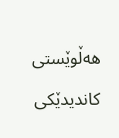هه‌ڵوێستی كاندیدێكی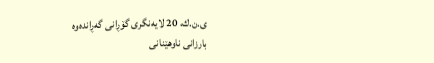ی.ن.ك، 20 لایه‌نگری گۆڕانی گه‌ڕانده‌وه‌
بارزانی ناوهێنانی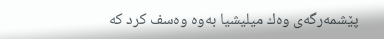پێشمه‌رگه‌ی وه‌ك میلیشیا به‌وه‌ وه‌سف كرد كه‌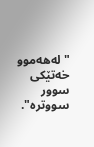"له‌هه‌موو خه‌تێكی سوور سووتره‌".